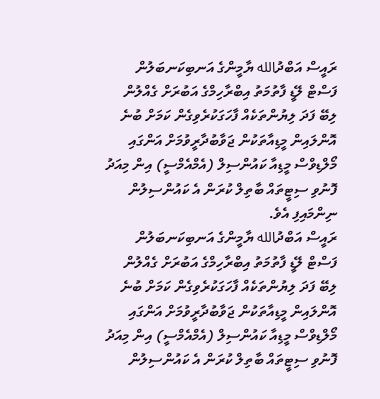ރައީސް އަބްދުالله ޔާމީންގެ އަނބިކަނބަލުން ފަސްޓް ލޭޑީ ފާތުމަތު އިބްރާހިމްގެ އަބުރަށް ގެއްލުން ލިބޭ ފަދަ ލިޔުންތަކެއް ފާހަގަކުރެވިގެން ކަމަށް ބުނެ އޮންލައިން މީޑިއާތަކުން ޖަވާބުދާރީވުމަށް އަންގައި މޯލްޑިވްސް މީޑިއާ ކައުންސިލް (އެމްއެމްސީ) އިން މިއަދު ފޮނުވި ސިޓީތައް ބާތިލް ކުރަން އެ ކައުންސިލުން ނިންމައިފި އެވެ.
ރައީސް އަބްދުالله ޔާމީންގެ އަނބިކަނބަލުން ފަސްޓް ލޭޑީ ފާތުމަތު އިބްރާހިމްގެ އަބުރަށް ގެއްލުން ލިބޭ ފަދަ ލިޔުންތަކެއް ފާހަގަކުރެވިގެން ކަމަށް ބުނެ އޮންލައިން މީޑިއާތަކުން ޖަވާބުދާރީވުމަށް އަންގައި މޯލްޑިވްސް މީޑިއާ ކައުންސިލް (އެމްއެމްސީ) އިން މިއަދު ފޮނުވި ސިޓީތައް ބާތިލް ކުރަން އެ ކައުންސިލުން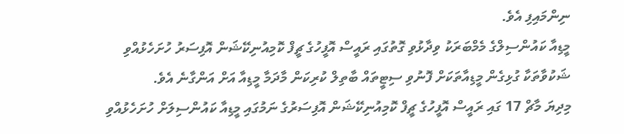ނިންމައިފި އެވެ.
މީޑިއާ ކައުންސިލްގެ މެމްބަރަކު ވިދާޅުވި ގޮތުގައި ރައީސް އޮފީހުގެ ޗީފް ކޮމިއުނިކޭޝަން އޮފިސަރު ހުށަހެޅުއްވި ޝަކުވާތަކާ ގުޅިގެން މީޑިއާތަކަށް ފޮނުވި ސިޓީތައް ބާތިލް ކުރިކަން މާދަމާ މީޑިއާ އަށް އަންގާނެ އެވެ.
މިދިޔަ މާޗް 17 ގައި ރައީސް އޮފީހުގެ ޗީފް ކޮމިއުނިކޭޝަން އޮފިސަރުގެ ނަމުގައި މީޑިއާ ކައުންސިލަށް ހުށަހެޅުއްވި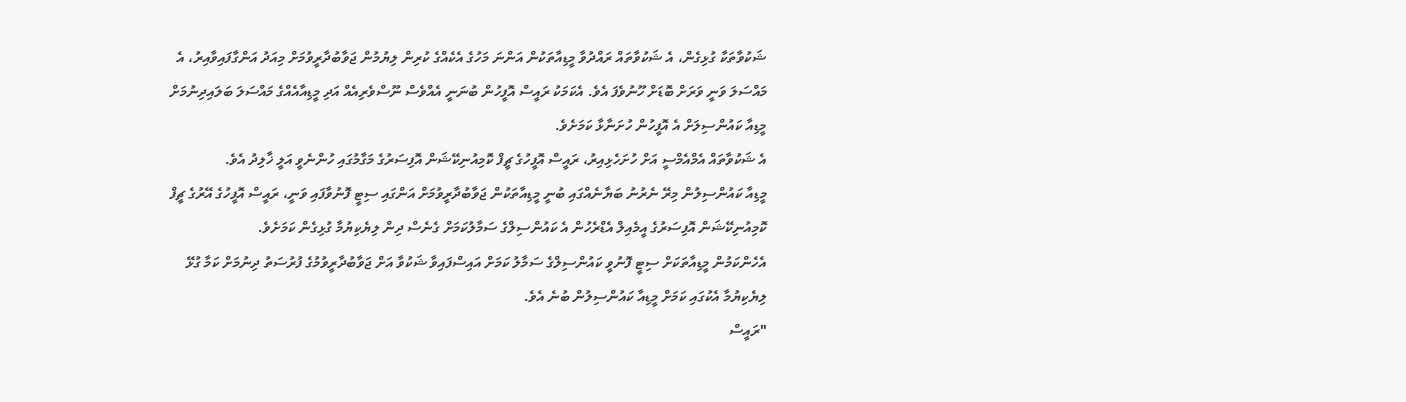ޝަކުވާތަކާ ގުޅިގެން، އެ ޝަކުވާތައް ރައްދުވާ މީޑިއާތަކުން އަންނަ މަހުގެ އެކެއްގެ ކުރިން ލިޔުމުން ޖަވާބުދާރީވުމަށް މިއަދު އަންގާފައިވާއިރު، އެ މައްސަލަ ވަނީ ވަރަށް ބޮޑަށް ހޫނުވެފަ އެވެ. އެކަމަކު ރައީސް އޮފީހުން ބުނަނީ އެއްވެސް ނޫސްވެރިއެއް އަދި މީޑިއާއެއްގެ މައްސަލަ ބަލައިދިނުމަށް މީޑިއާ ކައުންސިލަށް އެ އޮފީހުން ހުށަނާޅާ ކަމަށެވެ.
އެ ޝަކުވާތައް އެމްއެމްސީ އަށް ހުށަހެޅިއިރު، ރައީސް އޮފީހުގެ ޗީފް ކޮމިއުނިކޭޝަން އޮފިސަރުގެ މަގާމުގައި ހުންނެވީ އަލީ ޚާލިދު އެވެ.
މީޑިއާ ކައުންސިލުން މިރޭ ނެރުނު ބަޔާނެއްގައި ބުނީ މީޑިއާތަކުން ޖަވާބުދާރީވުމަށް އަންގައި ސިޓީ ފޮނުވާފައި ވަނީ، ރައީސް އޮފީހުގެ އޭރުގެ ޗީފް ކޮމިއުނިކޭޝަން އޮފިސަރުގެ އީމެއިލް އެޑްރެހުން އެ ކައުންސިލްގެ ސަމާލުކަމަށް ގެނެސް ދިން ލިޔެކިޔުމާ ގުޅިގެން ކަމަށެވެ.
އެހެންކަމުން މީޑިއާތަކަށް ސިޓީ ފޮނުވީ ކައުންސިލްގެ ސަމާލު ކަމަށް އައިސްފައިވާ ޝަކުވާ އަށް ޖަވާބުދާރީވުމުގެ ފުރުސަތު ދިނުމަށް ކަމާ ގުޅޭ ލިޔެކިޔުމާ އެކުގައި ކަމަށް މީޑިއާ ކައުންސިލުން ބުނެ އެވެ.
"ރައީސް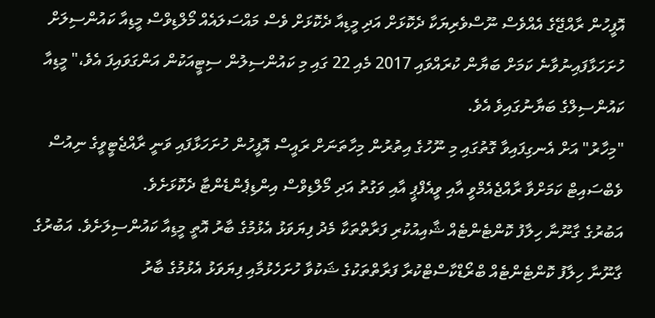އޮފީހުން ރާއްޖޭގެ އެއްވެސް ނޫސްވެރިޔަކާ ދެކޮޅަށް އަދި މީޑިއާ ދެކޮޅަށް ވެސް މައްސަލައެއް މޯލްޑިވްސް މީޑިއާ ކައުންސިލަށް ހުށަހަޅާފައިނުވާނެ ކަމަށް ބަޔާން ކުރައްވައި 2017 މެއި 22 ގައި މި ކައުންސިލުން ސިޓީއަކުން އަންގަވައިފަ އެވެ،" މީޑިއާ ކައުންސިލްގެ ބަޔާނުގައިވެ އެވެ.
"މިހާރު" އަށް އެނގިފައިވާ ގޮތުގައި މި ނޫހުގެ އިތުރުން މިހާތަނަށް ރައީސް އޮފީހުން ހުށަހަޅާފައި ވަނީ ރާއްޖެޓީވީގެ ނިއުސް ވެބްސައިޓް ކަމަށްވާ ރާއްޖެއެމްވީ އާއި ވީއެފްޕީ އާއި ވަގުތު އަދި މޯލްޑިވްސް އިންޑިޕެންޑެންޓާ ދެކޮޅަށެވެ.
އަބުރުގެ ގާނޫނާ ހިލާފު ކޮންޓެންޓެއް ޝާއިއުކުރި ފަރާތްތަކާ މެދު ފިޔަވަޅު އެޅުމުގެ ބާރު އޮތީ މީޑިއާ ކައުންސިލަށެވެ. އަބުރުގެ ގާނޫނާ ހިލާފު ކޮންޓެންޓެއް ބްރޯޑްކާސްޓްކުރާ ފަރާތްތަކުގެ ޝަކުވާ ހުށަހެޅުމާއި ފިޔަވަޅު އެޅުމުގެ ބާރު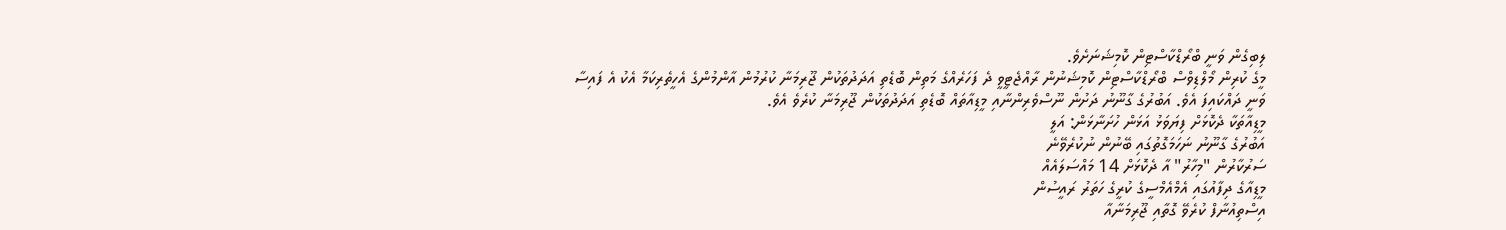ލިބިގެން ވަނީ ބްރޯޑްކާސްޓިން ކޮމިޝަނަށެވެ.
މީގެ ކުރިން މޯލްޑިވްސް ބްރޯޑްކާސްޓިން ކޮމިޝަނުން ރާއްޖެޓީވީ ދެ ފަހަރެއްގެ މަތިން ބޮޑެތި އަދަދުތަކުން ޖޫރިމަނާ ކުރުމުން އާންމުންގެ އެހީތެރިކަމާ އެކު އެ ފައިސާ ވަނީ ދައްކައިފަ އެވެ. އަބުރުގެ ގާނޫނު ދަށުން ނޫސްވެރިންނާއި މީޑިއާތައް ބޮޑެތި އަދަދުތަކުން ޖޫރިމަނާ ކުރެވެ އެވެ.
މީޑިއާތަކާ ދެކޮޅަށް ފިޔަވަޅު އަޅަން ހުށަނާޅަން: އަލީ
އަބުރުގެ ގާނޫނު ނަހަމަގޮތުގައި ބޭނުން ނުކުރެވޭނެ
ސަރުކާރުން "މިހާރު" އާ ދެކޮޅަށް 14 މައްސަލައެއް
މީޑިއާގެ ދިފާއުގައި އެމްއެމްސީގެ ކުރީގެ ހަތަރު ރައީސުން
އިސްތިއުނާފް ކުރެވޭ ގޮތާއި ޖޫރިމަނާއާ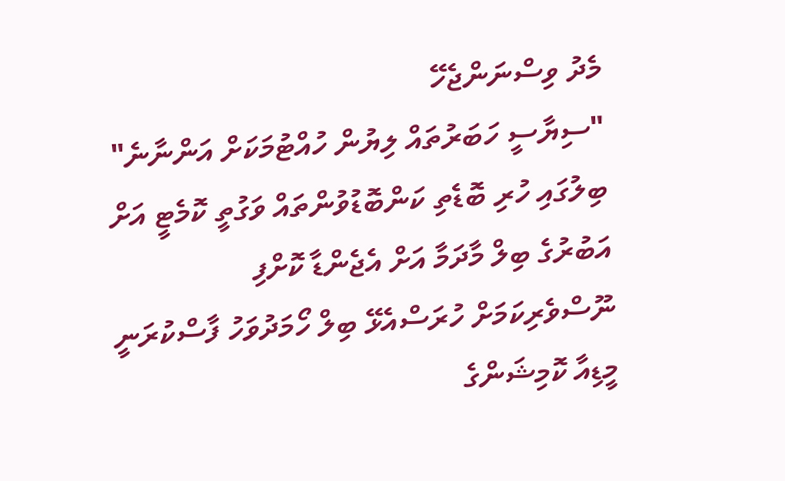މެދު ވިސްނަންޖެހޭ
"ސިޔާސީ ހަބަރުތައް ލިޔުން ހުއްޓުމަކަށް އަންނާނެ"
ބިލުގައި ހުރި ބޮޑެތި ކަންބޮޑުވުންތައް ވަގުތީ ކޮމެޓީ އަށް
އަބުރުގެ ބިލް މާދަމާ އަށް އެޖެންޑާ ކޮށްފި
ނޫސްވެރިކަމަށް ހުރަސްއެޅޭ ބިލް ހޯމަދުވަހު ފާސްކުރަނީ
މީޑިއާ ކޮމިޝަންގެ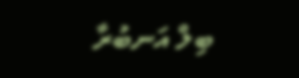ބިލް އަނބުރާ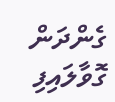ގެންދަން ގޮވާލައިފި